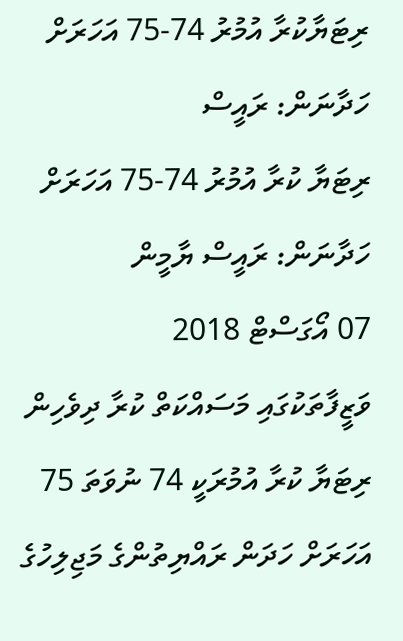ރިޓަޔާކުރާ އުމުރު 74-75 އަހަރަށް ހަދާނަން: ރައީސް
ރިޓަޔާ ކުރާ އުމުރު 74-75 އަހަރަށް ހަދާނަން: ރައީސް ޔާމީން
07 އޯގަސްޓް 2018
ވަޒީފާތަކުގައި މަސައްކަތް ކުރާ ދިވެހިން ރިޓަޔާ ކުރާ އުމުރަކީ 74 ނުވަތަ 75 އަހަރަށް ހަދަން ރައްޔިތުންގެ މަޖިލިހުގެ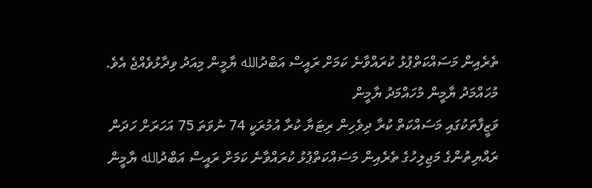ތެރެއިން މަސައްކަތްޕުޅު ކުރައްވާނެ ކަމަށް ރައީސް އަބްދުالله ޔާމީން މިއަދު ވިދާޅުވެއްޖެ އެވެ.
މުހައްމަދު ޔާމީން މުހައްމަދު ޔާމީން
ވަޒީފާތަކުގައި މަސައްކަތް ކުރާ ދިވެހިން ރިޓަޔާ ކުރާ އުމުރަކީ 74 ނުވަތަ 75 އަހަރަށް ހަދަން ރައްޔިތުންގެ މަޖިލިހުގެ ތެރެއިން މަސައްކަތްޕުޅު ކުރައްވާނެ ކަމަށް ރައީސް އަބްދުالله ޔާމީން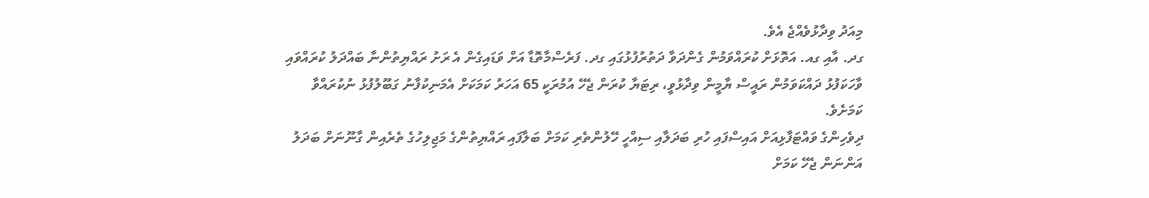މިއަދު ވިދާޅުވެއްޖެ އެވެ.
ގދ. އާއި ގއ. އަތޮޅަށް ކުރައްވަމުން ގެންދަވާ ދަތުރުފުޅުގައި ގދ. ފަރެސްމާތޮޑާ އަށް ވަޑައިގެން އެ ރަށު ރައްޔިތުންނާ ބައްދަލު ކުރައްވައި ވާހަކަފުޅު ދައްކަވަމުން ރައީސް ޔާމީން ވިދާޅުވީ، ރިޓަޔާ ކުރަން ޖެހޭ އުމުރަކީ 65 އަހަރު ކަމަކަށް އެމަނިކުފާނު ގަބޫލުފުޅު ނުކުރައްވާ ކަމަށެވެ.
ދިވެހިންގެ ވައްޓަފާޅިއަށް އައިސްފައި ހުރި ބަދަލާއި ސިއްހީ ހޭލުންތެރި ކަމަށް ބަލާފައި ރައްޔިތުންގެ މަޖިލިހުގެ ތެރެއިން ގާނޫނަށް ބަދަލު އަންނަން ޖެހޭ ކަމަށް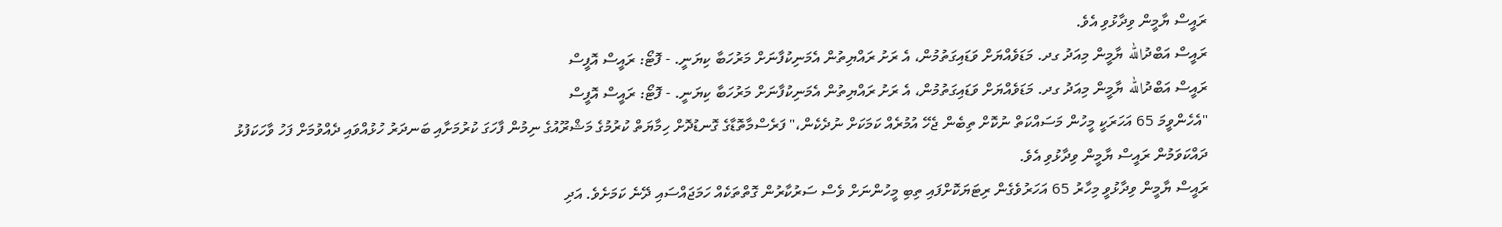ރައީސް ޔާމީން ވިދާޅުވި އެވެ.
ރައީސް އަބްދުالله ޔާމީން މިއަދު ގދ. މަޑަވެއްޔަށް ވަޑައިގަތުމުން، އެ ރަށު ރައްޔިތުން އެމަނިކުފާނަށް މަރުހަބާ ކިޔަނީ. - ފޮޓޯ: ރައީސް އޮފީސް
ރައީސް އަބްދުالله ޔާމީން މިއަދު ގދ. މަޑަވެއްޔަށް ވަޑައިގަތުމުން، އެ ރަށު ރައްޔިތުން އެމަނިކުފާނަށް މަރުހަބާ ކިޔަނީ. - ފޮޓޯ: ރައީސް އޮފީސް
"އެހެންވީމަ 65 އަހަރަކީ މީހުން މަސައްކަތް ނުކޮށް ތިބެން ޖެހޭ އުމުރެއް ކަމަކަށް ނުދެކެން،" ފަރެސްމާތޮޑާގެ ގޮނޑުދޮށް ހިމާޔަތް ކުރުމުގެ މަޝްރޫއުގެ ނިމުން ފާހަގަ ކުރުމަށާއި ބަނދަރު ހުޅުއްވައި ދެއްވުމަށް ފަހު ވާހަކަފުޅު ދައްކަވަމުން ރައީސް ޔާމީން ވިދާޅުވި އެވެ.
ރައީސް ޔާމީން ވިދާޅުވީ މިހާރު 65 އަހަރުވެގެން ރިޓަޔަކޮށްފައި ތިބި މީހުންނަށް ވެސް ސަރުކާރުން ގޮތްތަކެއް ހަމަޖައްސައި ދޭނެ ކަމަށެވެ. އަދި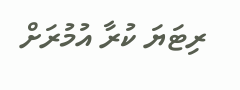ރިޓަޔަ ކުރާ އުމުރަށް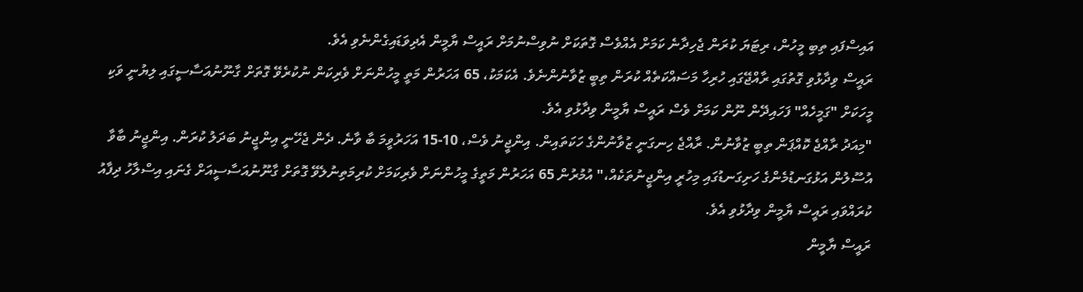އައިސްފައި ތިބި މީހުން، ރިޓަޔަ ކުރަން ޖެހިދާނެ ކަމަށް އެއްވެސް ގޮތަކަށް ނުވިސްނުމަށް ރައީސް ޔާމީން އެދިވަޑައިގެންނެވި އެވެ.
ރައީސް ވިދާޅުވި ގޮތުގައި ރާއްޖޭގައި ހުރިހާ މަސައްކަތެއް ކުރަން ތިބީ ޒުވާނުންނެވެ. އެކަމަކު، 65 އަހަރުން މަތީ މީހުންނަށް ވެރިކަން ނުކުރެވޭ ގޮތަށް ގާނޫނުއަސާސީގައި ލިޔުނީ ވަކި މީހަކަށް "ގަމީހެއް" ފަހައިދޭން ނޫން ކަމަށް ވެސް ރައީސް ޔާމީން ވިދާޅުވި އެވެ.
"މިއަދު ރާއްޖެ ކޮއްޕަން ތިބީ ޒުވާނުން. ރާއްޖެ ހިނގަނީ ޒުވާނުންގެ ހަކަތައިން. އިންޖީނު ވެސް، 10-15 އަހަރުވީމަ ބާ ވާނެ. ދެން ޖެހޭނީ އިންޖީނު ބަދަލު ކުރަން. އިންޖީނު ބާވާ އުސޫލުން އަޅުގަނޑުމެންގެ ހަށިގަނޑުގައި މިހުރީ އިންޖީނުތަކެއް،" އުމުރުން 65 އަހަރުން މަތީގެ މީހުންނަށް ވެރިކަމަށް ކުރިމަތިނުލެވޭ ގޮތަށް ގާނޫނުއަސާސީއަށް ގެނައި އިސްލާހު ދިފާއު ކުރައްވައި ރައީސް ޔާމީން ވިދާޅުވި އެވެ.
ރައީސް ޔާމީން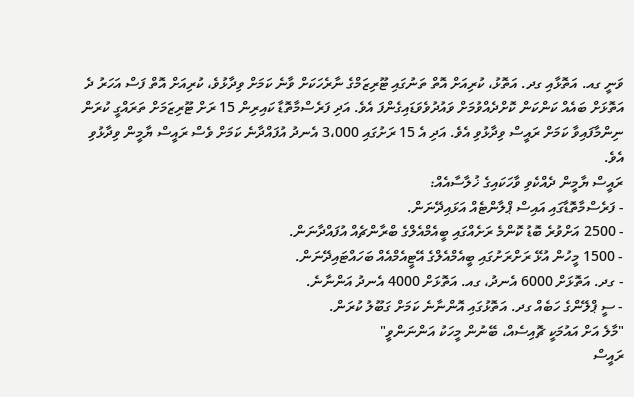ވަނީ ގއ. އަތޮޅާއި ގދ. އަތޮޅު، ކުރިއަށް އޮތް ތަނުގައި ޓޫރިޒަމްގެ ނާރެހަކަށް ވާނެ ކަމަށް ވިދާޅުވެ، ކުރިއަށް އޮތް ފަސް އަހަރު ދެ އަތޮޅަށް ބައެއް ކަންކަން ކޮށްދެއްވުމަށް ވައުދުވެވަޑައިގެންފަ އެވެ. އަދި ފަރެސްމާތޮޑާ ކައިރިން 15 ރަށް ޓޫރިޒަމަށް ތަރައްގީ ކުރަން ނިންމާފައިވާ ކަމަށް ރައީސް ވިދާޅުވި އެވެ. އަދި އެ 15 ރަށުގައި 3،000 އެނދު އުފައްދާނެ ކަމަށް ވެސް ރައީސް ޔާމީން ވިދާޅުވި އެވެ.
ރައީސް ޔާމީން ދެއްކެވި ވާހަކައިގެ ޚުލާސާއެއް:
- ފަރެސްމާތޮޑާގައި އައިސް ޕްލާންޓެއް އަޅައިދޭނަން.
- 2500 އަށްވުރެ ބޮޑު ކޮންމެ ރަށެއްގައި ބީއެމްއެލްގެ ބްރާންޗެއް އުފައްދާނަން.
- 1500 މީހުން އުޅޭ ރަށްރަށުގައި ބީއެމްއެލްގެ އޭޓީއެމްއެއް ބަހައްޓައިދޭނަން.
- ގދ. އަތޮޅަށް 6000 އެނދު، ގއ. އަތޮޅަށް 4000 އެނދު އަންނާނެ.
- ސީ ޕްލޭންގެ ހަބެއް ގދ. އަތޮޅުގައި އޮންނާނެ ކަމަށް ގަބޫލު ކުރަން.
"މާލެ އަށް އައުމަކީ ޗޮއިސެއް، ބޭނުން މީހަކު އަންނަންވީ"
ރައީސް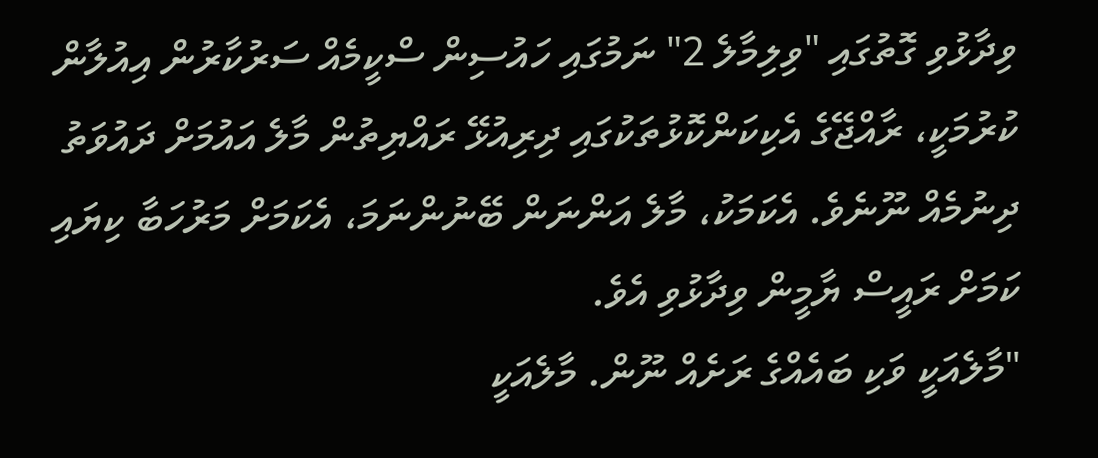ވިދާޅުވި ގޮތުގައި "ވިލިމާލެ 2" ނަމުގައި ހައުސިން ސްކީމެއް ސަރުކާރުން އިއުލާން ކުރުމަކީ، ރާއްޖޭގެ އެކިކަންކޮޅުތަކުގައި ދިރިއުޅޭ ރައްޔިތުން މާލެ އައުމަށް ދައުވަތު ދިނުމެއް ނޫނެވެ. އެކަމަކު، މާލެ އަންނަން ބޭނުންނަމަ، އެކަމަށް މަރުހަބާ ކިޔައި ކަމަށް ރައީސް ޔާމީން ވިދާޅުވި އެވެ.
"މާލެއަކީ ވަކި ބައެއްގެ ރަށެއް ނޫން. މާލެއަކީ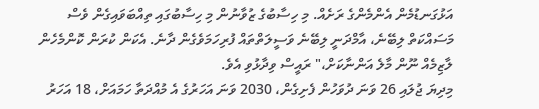އަޅުގަނޑުމެން އެންމެންގެ ރަށެއް. މި ހިސާބުގެ ޒުވާނުން މި ހިސާބުގައި ތިއްބަވައިގެން ވެސް މަސައްކަތް ލިބޭނެ، އާމްދަނީ ލިބޭނެ ވަސީލަތްތައް ފުރިހަމަވެގެން ދާނެ. އެކަން ކުރަން ކޮންމެހެން ލާޒިމެއް ނޫން މާލެ އަންނާކަށް،" ރައީސް ވިދާޅުވި އެވެ.
މިދިޔަ ޖުލައި 26 ވަނަ ދުވަހުން ފެށިގެން، 2030 ވަނަ އަހަރުގެ އެ މުއްދަތާ ހަމައަށް، 18 އަހަރު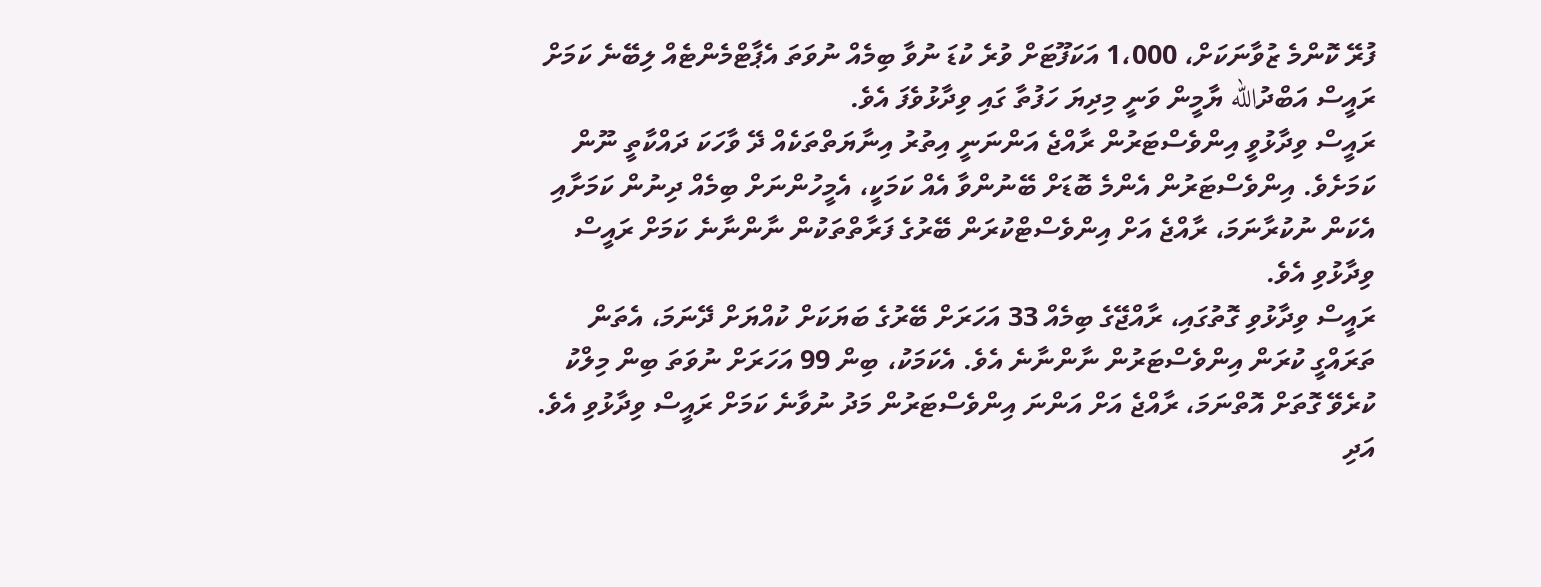ފުރޭ ކޮންމެ ޒުވާނަކަށް، 1،000 އަކަފޫޓަށް ވުރެ ކުޑަ ނުވާ ބިމެއް ނުވަތަ އެޕާޓްމެންޓެއް ލިބޭނެ ކަމަށް ރައީސް އަބްދުالله ޔާމީން ވަނީ މިދިޔަ ހަފުތާ ގައި ވިދާޅުވެފަ އެވެ.
ރައީސް ވިދާޅުވީ އިންވެސްޓަރުން ރާއްޖެ އަންނަނީ އިތުރު އިނާޔަތްތަކެއް ދޭ ވާހަކަ ދައްކާތީ ނޫން ކަމަށެވެ. އިންވެސްޓަރުން އެންމެ ބޮޑަށް ބޭނުންވާ އެއް ކަމަކީ، އެމީހުންނަށް ބިމެއް ދިނުން ކަމަށާއި އެކަން ނުކުރާނަމަ، ރާއްޖެ އަށް އިންވެސްޓްކުރަން ބޭރުގެ ފަރާތްތަކުން ނާންނާނެ ކަމަށް ރައީސް ވިދާޅުވި އެވެ.
ރައީސް ވިދާޅުވި ގޮތުގައި، ރާއްޖޭގެ ބިމެއް 33 އަހަރަށް ބޭރުގެ ބަޔަކަށް ކުއްޔަށް ދޭނަމަ، އެތަން ތަރައްގީ ކުރަން އިންވެސްޓަރުން ނާންނާނެ އެވެ. އެކަމަކު، ބިން 99 އަހަރަށް ނުވަތަ ބިން މިލްކު ކުރެވޭ ގޮތަށް އޮތްނަމަ، ރާއްޖެ އަށް އަންނަ އިންވެސްޓަރުން މަދު ނުވާނެ ކަމަށް ރައީސް ވިދާޅުވި އެވެ. އަދި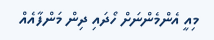މިއީ އެންމެންނަށް ހޯދައި ދިން މަންފާއެއް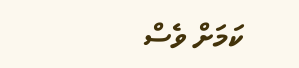ކަމަށް ވެސް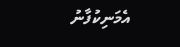އެމަނިކުފާނު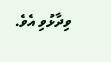ވިދާޅުވި އެވެ.